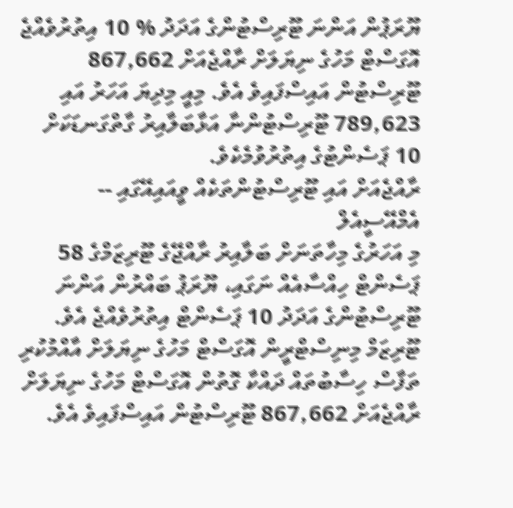ޔޫރަޕުން އަންނަ ޓޫރިސްޓުންގެ އަދަދު % 10 އިތުރުވެއްޖެ
އޮގަސްޓް މަހުގެ ނިޔަލަށް ރާއްޖެއަށް 867,662 ޓޫރިސްޓުން އައިސްފައިވެ އެވެ. މިއީ މިދިޔަ އަހަރު އައި 789,623 ޓޫރިސްޓުންނާ އަޅާބަލާއިރު ގާތްގަނޑަކަށް 10 ޕަސެންޓުގެ އިތުރުވުމެކެވެ.
ރާއްޖެއަށް އައި ޓޫރިސްޓުންތަކެއް ވީއައިއޭގައި -- އެމްއޭސީއެލް
މި އަހަރުގެ މިހާތަނަށް ބަލާއިރު ރާއްޖޭގެ ޓޫރިޒަމްގެ 58 ޕަސެންޓް ހިއްސާއެއް ނަގައި، ޔޫރަޕު ބައްރުން އަންނަ ޓޫރިސްޓުންގެ އަދަދު 10 ޕަސެންޓް އިތުރުވެއްޖެ އެވެ.
ޓޫރިޒަމް މިނިސްޓްރީން އޮގަސްޓް މަހުގެ ނިޔަލަށް އާއްމުކުރި ތަފާސް ހިސާބުތައް ދައްކާ ގޮތުން އޮގަސްޓް މަހުގެ ނިޔަލަށް ރާއްޖެއަށް 867,662 ޓޫރިސްޓުން އައިސްފައިވެ އެވެ.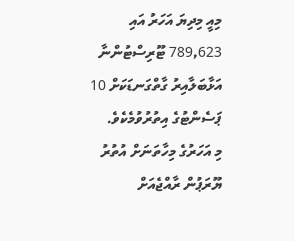މިއީ މިދިޔަ އަހަރު އައި 789,623 ޓޫރިސްޓުންނާ އަޅާބަލާއިރު ގާތްގަނޑަކަށް 10 ޕަސެންޓުގެ އިތުރުވުމެކެވެ.
މި އަހަރުގެ މިހާތަނަށް އުތުރު ޔޫރަޕުން ރާއްޖެއަށް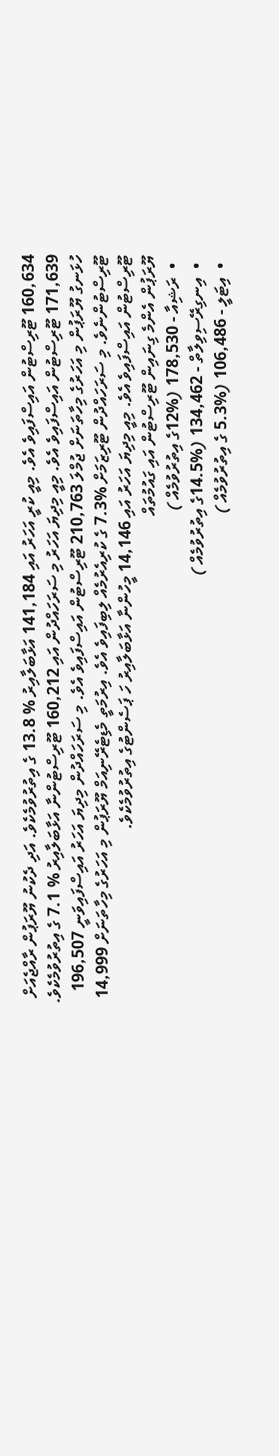160,634 ޓޫރިސްޓުން އައިސްފައިވެ އެވެ. މިއީ ކުރީ އަހަރު އައި 141,184 އަޅާބަލާއިރު % 13.8 ގެ އިތުރުވުމެކެވެ. އަދި ދެކުނު ޔޫރަޕުން ރާއްޖެއަށް 171,639 ޓޫރިސްޓުން އައިސްފައިވެ އެވެ. މިއީ މިދިޔަ އަހަރު މި ސަރަހައްދުން އައި 160,212 ޓޫރިސްޓުންނާ އަޅާބަލާއިރު % 7.1 ގެ އިތުރުވުމެކެވެ.
ހުޅަނގު ޔޫރަޕުން މި އަހަރުގެ މިހާތަނަށް ޖުމްލަ 210,763 ޓޫރިސްޓުން އައިސްފައިވެ އެވެ. މި ސަރަހައްދުން މިދިޔަ އަހަރު އައިސްފައިވަނީ 196,507 ޓޫރިސްޓުންނެވެ. މި ސަރަހައްދުން ޓޫރިޒަމަށް %7.3 ގެ ކުރިއެރުމެއް ލިބިފައިވެ އެވެ. އިރުމަތީ މެޑިޓެރޭނިއަމް ޔޫރަޕުން މި އަހަރުގެ މިހާތަނަށް 14,999 ޓޫރިސްޓުން އައިސްފައިވެ އެވެ. މިއީ މިދިޔަ އަހަރު އައި 14,146 މީހުންނާ އަޅާބަލާއިރު ހަ ޕަސެންޓުގެ އިތުރުވުމެކެވެ.
ޔޫރަޕުން އެންމެ ގިނައިން ޓޫރިސްޓުން އައި ގައުމުތައް
  •  ރަޝިއާ - 178,530 (%12ގެ އިތުރުވުމެއް )
  •  އިނގިރޭސިވިލާތް - 134,462 (%14.5ގެ އިތުރުވުމެއް )
  •  އިޓަލީ - 106,486 (%5.3 ގެ އިތުރުވުމެއް )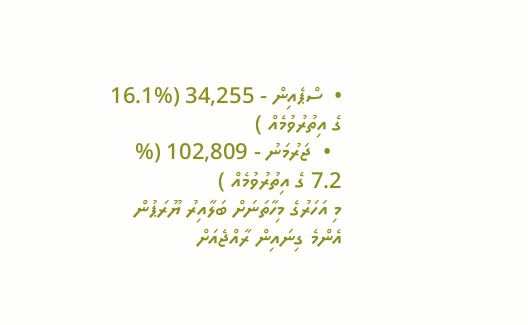•  ސްޕެއިން - 34,255 (%16.1 ގެ އިތުރުވުމެއް )
  •  ޖަރުމަނު - 102,809 (% 7.2 ގެ އިތުރުވުމެއް )
މި އަހަރުގެ މިހާތަނަށް ބަލާއިރު ޔޫރަޕުން އެންމެ ގިނައިން ރާއްޖެއަށް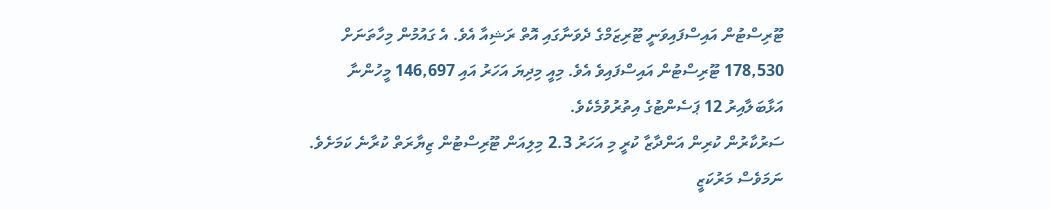ޓޫރިސްޓުން އައިސްފައިވަނީ ޓޫރިޒަމްގެ ދެވަނާގައި އޮތް ރަޝިއާ އެވެ. އެ ގައުމުން މިހާތަނަށް 178,530 ޓޫރިސްޓުން އައިސްފައިވެ އެވެ. މިއީ މިދިޔަ އަހަރު އައި 146,697 މީހުންނާ އަޅާބަލާއިރު 12 ޕަސެންޓުގެ އިތުރުވުމެކެވެ.
ސަރުކާރުން ކުރިން އަންދާޒާ ކުރީ މި އަހަރު 2.3 މިލިއަން ޓޫރިސްޓުން ޒިޔާރަތް ކުރާނެ ކަމަށެވެ. ނަމަވެސް މަރުކަޒީ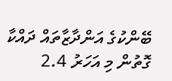ބޭންކުގެ އަންދާޒާތައް ދައްކާ ގޮތުން މި އަހަރު 2.4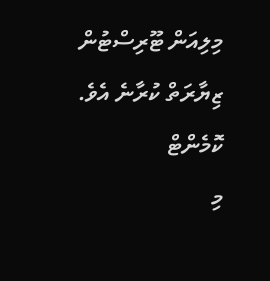މިލިއަން ޓޫރިސްޓުން ޒިޔާރަތް ކުރާނެ އެވެ.
ކޮމެންޓް
މި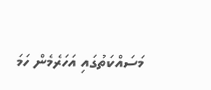މަސައްކަތުގައި އަހަރެމެން ހަމަ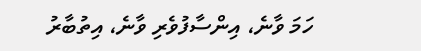ހަމަ ވާނެ، އިންސާފުވެރި ވާނެ، އިތުބާރު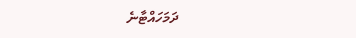ދަމަހައްޓާނެ